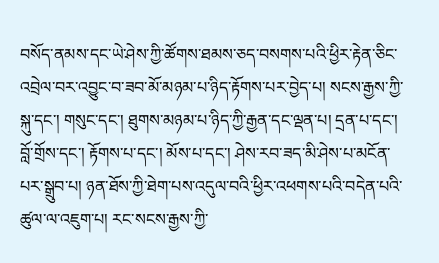བསོད་ནམས་དང་ཡེ་ཤེས་ཀྱི་ཚོགས་ཐམས་ཅད་བསགས་པའི་ཕྱིར་རྟེན་ཅིང་འབྲེལ་བར་འབྱུང་བ་ཟབ་མོ་མཉམ་པ་ཉིད་རྟོགས་པར་བྱེད་པ། སངས་རྒྱས་ཀྱི་སྐུ་དང་། གསུང་དང་། ཐུགས་མཉམ་པ་ཉིད་ཀྱི་རྒྱན་དང་ལྡན་པ། དྲན་པ་དང་། བློ་གྲོས་དང་། རྟོགས་པ་དང་། མོས་པ་དང་། ཤེས་རབ་ཟད་མི་ཤེས་པ་མངོན་པར་སྒྲུབ་པ། ཉན་ཐོས་ཀྱི་ཐེག་པས་འདུལ་བའི་ཕྱིར་འཕགས་པའི་བདེན་པའི་ཚུལ་ལ་འཇུག་པ། རང་སངས་རྒྱས་ཀྱི་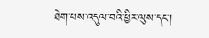ཐེག་པས་འདུལ་བའི་ཕྱིར་ལུས་དང་།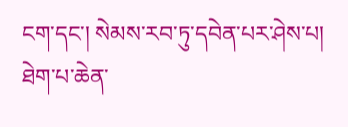ངག་དང་། སེམས་རབ་ཏུ་དབེན་པར་ཤེས་པ། ཐེག་པ་ཆེན་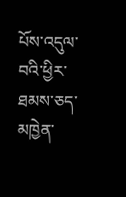པོས་འདུལ་བའི་ཕྱིར་ཐམས་ཅད་མཁྱེན་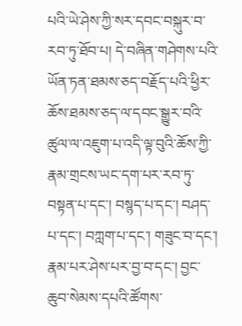པའི་ཡེ་ཤེས་ཀྱི་སར་དབང་བསྐུར་བ་རབ་ཏུ་ཐོབ་པ། དེ་བཞིན་གཤེགས་པའི་ཡོན་ཏན་ཐམས་ཅད་བརྗོད་པའི་ཕྱིར་ཆོས་ཐམས་ཅད་ལ་དབང་སྒྱུར་བའི་ཚུལ་ལ་འཇུག་པ་འདི་ལྟ་བུའི་ཆོས་ཀྱི་རྣམ་གྲངས་ཡང་དག་པར་རབ་ཏུ་བསྟན་པ་དང་། བསྙད་པ་དང་། བཤད་པ་དང་། བཀླག་པ་དང་། གཟུང་བ་དང་། རྣམ་པར་ཤེས་པར་བྱ་བ་དང་། བྱང་ཆུབ་སེམས་དཔའི་ཚོགས་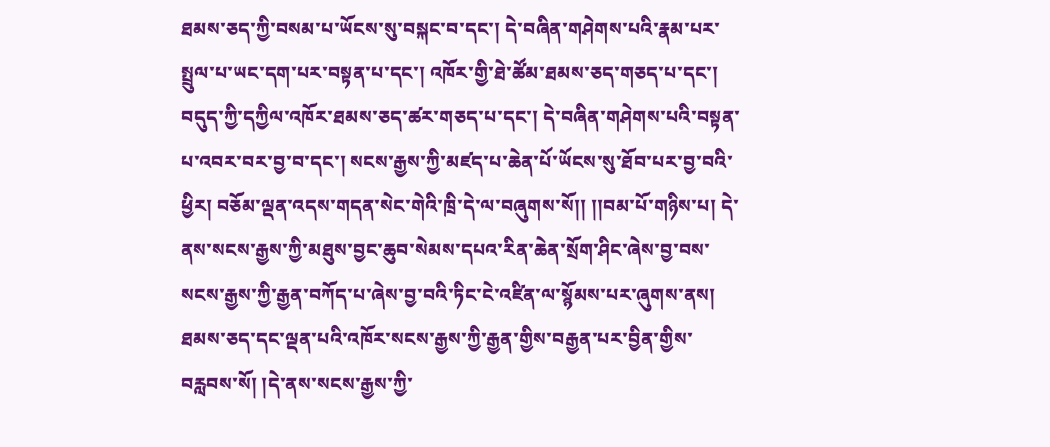ཐམས་ཅད་ཀྱི་བསམ་པ་ཡོངས་སུ་བསྐང་བ་དང་། དེ་བཞིན་གཤེགས་པའི་རྣམ་པར་སྤྲུལ་པ་ཡང་དག་པར་བསྟན་པ་དང་། འཁོར་གྱི་ཐེ་ཚོམ་ཐམས་ཅད་གཅད་པ་དང་། བདུད་ཀྱི་དཀྱིལ་འཁོར་ཐམས་ཅད་ཚར་གཅད་པ་དང་། དེ་བཞིན་གཤེགས་པའི་བསྟན་པ་འབར་བར་བྱ་བ་དང་། སངས་རྒྱས་ཀྱི་མཛད་པ་ཆེན་པོ་ཡོངས་སུ་ཐོབ་པར་བྱ་བའི་ཕྱིར། བཅོམ་ལྡན་འདས་གདན་སེང་གེའི་ཁྲི་དེ་ལ་བཞུགས་སོ།། །།བམ་པོ་གཉིས་པ། དེ་ནས་སངས་རྒྱས་ཀྱི་མཐུས་བྱང་ཆུབ་སེམས་དཔའ་རིན་ཆེན་སྲོག་ཤིང་ཞེས་བྱ་བས་སངས་རྒྱས་ཀྱི་རྒྱན་བཀོད་པ་ཞེས་བྱ་བའི་ཏིང་ངེ་འཛིན་ལ་སྙོམས་པར་ཞུགས་ནས། ཐམས་ཅད་དང་ལྡན་པའི་འཁོར་སངས་རྒྱས་ཀྱི་རྒྱན་གྱིས་བརྒྱན་པར་བྱིན་གྱིས་བརླབས་སོ། །དེ་ནས་སངས་རྒྱས་ཀྱི་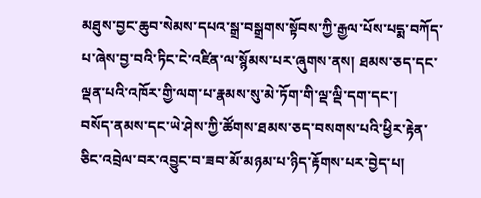མཐུས་བྱང་ཆུབ་སེམས་དཔའ་སྒྲ་བསྒྲགས་སྟོབས་ཀྱི་རྒྱལ་པོས་པདྨ་བཀོད་པ་ཞེས་བྱ་བའི་ཏིང་ངེ་འཛིན་ལ་སྙོམས་པར་ཞུགས་ནས། ཐམས་ཅད་དང་ལྡན་པའི་འཁོར་གྱི་ལག་པ་རྣམས་སུ་མེ་ཏོག་གི་ལྡ་ལྡི་དག་དང་།
བསོད་ནམས་དང་ཡེ་ཤེས་ཀྱི་ཚོགས་ཐམས་ཅད་བསགས་པའི་ཕྱིར་རྟེན་ཅིང་འབྲེལ་བར་འབྱུང་བ་ཟབ་མོ་མཉམ་པ་ཉིད་རྟོགས་པར་བྱེད་པ།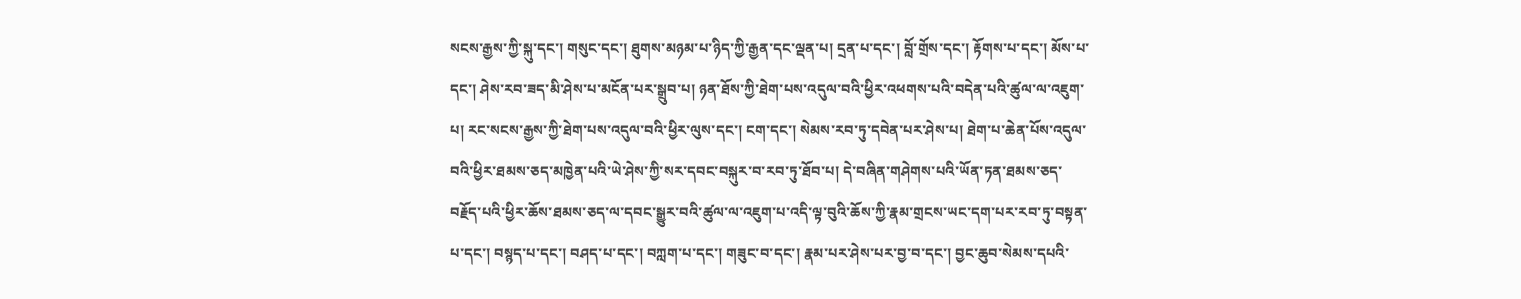སངས་རྒྱས་ཀྱི་སྐུ་དང་། གསུང་དང་། ཐུགས་མཉམ་པ་ཉིད་ཀྱི་རྒྱན་དང་ལྡན་པ། དྲན་པ་དང་། བློ་གྲོས་དང་། རྟོགས་པ་དང་། མོས་པ་དང་། ཤེས་རབ་ཟད་མི་ཤེས་པ་མངོན་པར་སྒྲུབ་པ། ཉན་ཐོས་ཀྱི་ཐེག་པས་འདུལ་བའི་ཕྱིར་འཕགས་པའི་བདེན་པའི་ཚུལ་ལ་འཇུག་པ། རང་སངས་རྒྱས་ཀྱི་ཐེག་པས་འདུལ་བའི་ཕྱིར་ལུས་དང་། ངག་དང་། སེམས་རབ་ཏུ་དབེན་པར་ཤེས་པ། ཐེག་པ་ཆེན་པོས་འདུལ་བའི་ཕྱིར་ཐམས་ཅད་མཁྱེན་པའི་ཡེ་ཤེས་ཀྱི་སར་དབང་བསྐུར་བ་རབ་ཏུ་ཐོབ་པ། དེ་བཞིན་གཤེགས་པའི་ཡོན་ཏན་ཐམས་ཅད་བརྗོད་པའི་ཕྱིར་ཆོས་ཐམས་ཅད་ལ་དབང་སྒྱུར་བའི་ཚུལ་ལ་འཇུག་པ་འདི་ལྟ་བུའི་ཆོས་ཀྱི་རྣམ་གྲངས་ཡང་དག་པར་རབ་ཏུ་བསྟན་པ་དང་། བསྙད་པ་དང་། བཤད་པ་དང་། བཀླག་པ་དང་། གཟུང་བ་དང་། རྣམ་པར་ཤེས་པར་བྱ་བ་དང་། བྱང་ཆུབ་སེམས་དཔའི་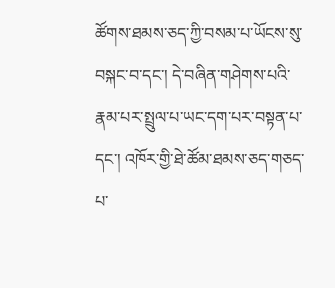ཚོགས་ཐམས་ཅད་ཀྱི་བསམ་པ་ཡོངས་སུ་བསྐང་བ་དང་། དེ་བཞིན་གཤེགས་པའི་རྣམ་པར་སྤྲུལ་པ་ཡང་དག་པར་བསྟན་པ་དང་། འཁོར་གྱི་ཐེ་ཚོམ་ཐམས་ཅད་གཅད་པ་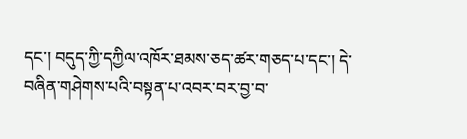དང་། བདུད་ཀྱི་དཀྱིལ་འཁོར་ཐམས་ཅད་ཚར་གཅད་པ་དང་། དེ་བཞིན་གཤེགས་པའི་བསྟན་པ་འབར་བར་བྱ་བ་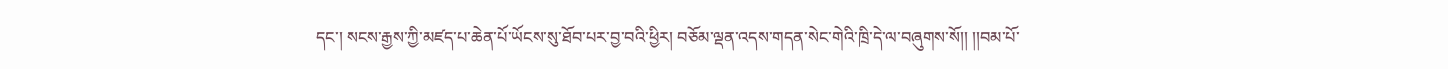དང་། སངས་རྒྱས་ཀྱི་མཛད་པ་ཆེན་པོ་ཡོངས་སུ་ཐོབ་པར་བྱ་བའི་ཕྱིར། བཅོམ་ལྡན་འདས་གདན་སེང་གེའི་ཁྲི་དེ་ལ་བཞུགས་སོ།། །།བམ་པོ་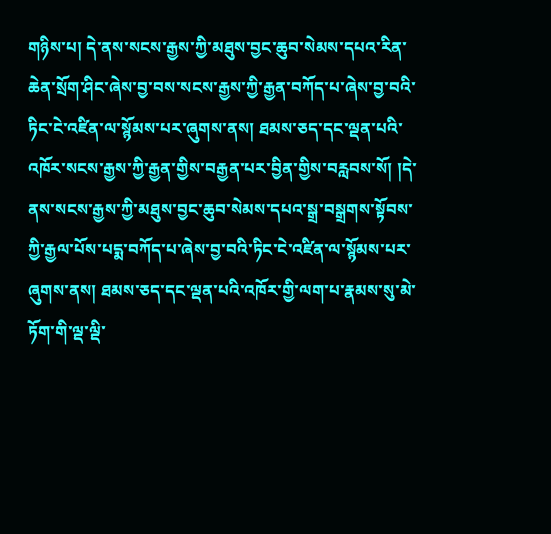གཉིས་པ། དེ་ནས་སངས་རྒྱས་ཀྱི་མཐུས་བྱང་ཆུབ་སེམས་དཔའ་རིན་ཆེན་སྲོག་ཤིང་ཞེས་བྱ་བས་སངས་རྒྱས་ཀྱི་རྒྱན་བཀོད་པ་ཞེས་བྱ་བའི་ཏིང་ངེ་འཛིན་ལ་སྙོམས་པར་ཞུགས་ནས། ཐམས་ཅད་དང་ལྡན་པའི་འཁོར་སངས་རྒྱས་ཀྱི་རྒྱན་གྱིས་བརྒྱན་པར་བྱིན་གྱིས་བརླབས་སོ། །དེ་ནས་སངས་རྒྱས་ཀྱི་མཐུས་བྱང་ཆུབ་སེམས་དཔའ་སྒྲ་བསྒྲགས་སྟོབས་ཀྱི་རྒྱལ་པོས་པདྨ་བཀོད་པ་ཞེས་བྱ་བའི་ཏིང་ངེ་འཛིན་ལ་སྙོམས་པར་ཞུགས་ནས། ཐམས་ཅད་དང་ལྡན་པའི་འཁོར་གྱི་ལག་པ་རྣམས་སུ་མེ་ཏོག་གི་ལྡ་ལྡི་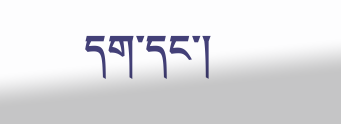དག་དང་།